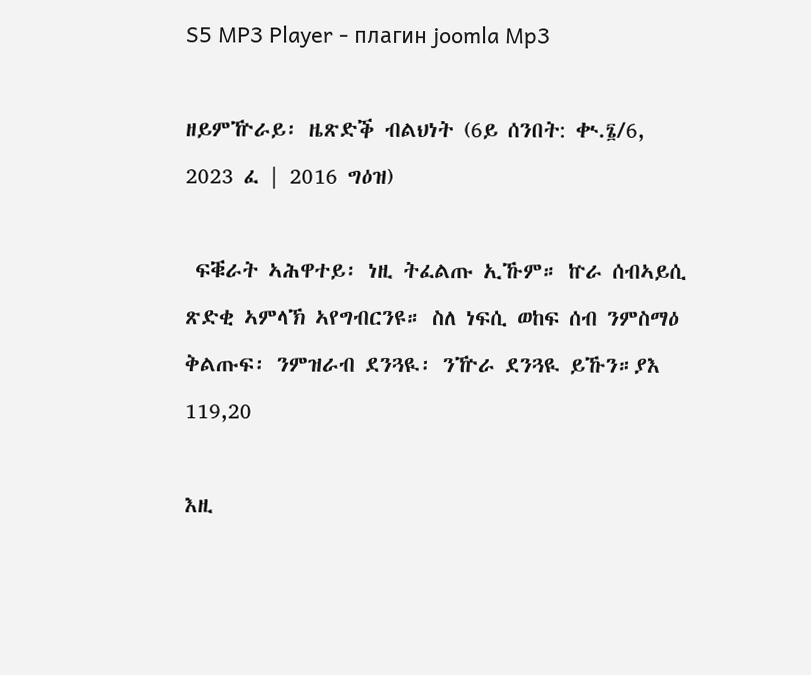S5 MP3 Player - плагин joomla Mp3

ዘይምዅራይ፡ ዜጽድቕ ብልህነት (6ይ ሰንበት: ቊ.፮/6, 2023 ፈ | 2016 ግዕዝ)

 ፍቑራት ኣሕዋተይ፡ ነዚ ትፈልጡ ኢኹም። ኵራ ሰብኣይሲ ጽድቂ ኣምላኽ ኣየግብርንዩ። ስለ ነፍሲ ወከፍ ሰብ ንምስማዕ ቅልጡፍ፡ ንምዝራብ ደንጓዪ፡ ንዅራ ደንጓዪ ይኹን።ያእ 119,20

እዚ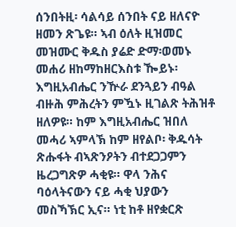ሰንበትዚ፡ ሳልሳይ ሰንበት ናይ ዘለናዮ ዘመን ጽጌዩ። ኣብ ዕለት ዚዝመር መዝሙር ቅዱስ ያሬድ ድማ፡ወመኑ መሐሪ ዘከማከዘርእስቱ ዀይኑ፡ እግዚአብሔር ንዅራ ደንጓይን ብዓል ብዙሕ ምሕረትን ምዃኑ ዚገልጽ ትሕዝቶ ዘለዎዩ። ከም እግዚአብሔር ዝበለ መሓሪ ኣምላኽ ከም ዘየልቦ፡ ቅዱሳት ጽሑፋት ብኣጽንዖትን ብተደጋጋምን ዜረጋግጽዎ ሓቂዩ። ዋላ ንሕና ባዕላትናውን ናይ ሓቂ ህያውን መስኻኽር ኢና። ነቲ ከቶ ዘየቋርጽ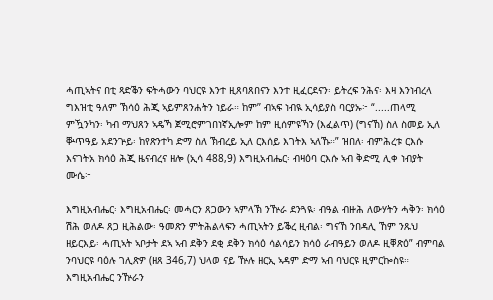ሓጢኣትና በቲ ጻድቕን ፍትሓውን ባህርዩ እንተ ዚጸባጸበናን እንተ ዚፈርደናን፡ ይትረፍ ንሕና፡ እዛ እንነብረላ ግእዝቲ ዓለም ኽሳዕ ሕጂ ኣይምጸንሐትን ነይራ። ከም’’ ብኣፍ ነብዪ ኢሳይያስ ባርያኡ፦ “.....ጠላሚ ምዃንካን፡ ካብ ማህጸን ኣዴኻ ጀሚሮምገበነኛኢሎም ከም ዚሰምዩኻን (እፈልጥ) (ግናኸ) ስለ ስመይ ኢለ ቝጥዓይ አደንጕይ፡ ከየጽንተካ ድማ ስለ ኽብረይ ኢለ ርእሰይ እገትእ ኣለኹ።” ዝበለ፡ ብምሕረቱ ርእሱ እናገትአ ክሳዕ ሕጂ ዜናብረና ዘሎ (ኢሳ 488,9) እግዚአብሔር፡ ብዛዕባ ርእሱ ኣብ ቅድሚ ሊቀ ነብያት ሙሴ፦

እግዚአብሔር፡ እግዚአብሔር፡ መሓርን ጸጋውን ኣምላኽ ንዅራ ደንጓዪ፡ ብዓል ብዙሕ ለውሃትን ሓቅን፡ ክሳዕ ሽሕ ወለዶ ጸጋ ዚሕልው፡ ዓመጽን ምትሕልላፍን ሓጢኣትን ይቕረ ዚብል፡ ግናኸ ንበዳሊ ኸም ንጹህ ዘይርእይ፡ ሓጢኣት ኣቦታት ደኣ ኣብ ደቅን ደቂ ደቅን ክሳዕ ሳልሳይን ክሳዕ ራብዓይን ወለዶ ዚቐጽዕ” ብምባል ንባህርዩ ባዕሉ ገሊጽዎ (ዘጸ 346,7) ህላወ ናይ ዅሉ ዘርኢ ኣዳም ድማ ኣብ ባህርዩ ዚምርኰስዩ። እግዚአብሔር ንዅራን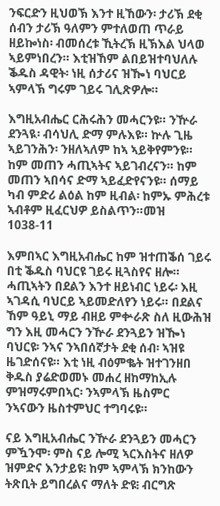ንፍርድን ዚህወኽ እንተ ዚኸውን፡ ታሪኽ ደቂ ሰብን ታሪኽ ዓለምን ምተለወጠ ጥራይ ዘይኰነስ፡ ብመሰረቱ ኺትረኽ ዚኽእል ህላወ ኣይምነበረን። እቲዝኸም ልበይዝተባህለሉ ቕዱስ ዳዊት፡ ነዚ ሰታሪና ዝዀነ ባህርይ ኣምላኽ ግሩም ገይሩ ገሊጽዎሎ።

እግዚአብሔር ርሕሩሕን መሓርንዩ። ንዅራ ደንጓዪ፡ ብሳህሊ ድማ ምሉእዩ። ኵሉ ጊዜ ኣይገንሕን፡ ንዘለኣለም ከኣ ኣይቅየምንዩ። ከም መጠን ሓጢኣትና ኣይገብረናን። ከም መጠን ኣበሳና ድማ ኣይፈድየናንዩ። ሰማይ ካብ ምድሪ ልዕል ከም ዚብል፡ ከምኡ ምሕረቱ ኣብቶም ዚፈርህዎ ይስልጥን።መዝ 1038-11

እምበኣር እግዚአብሔር ከም ዝተጠቕሰ ገይሩ በቲ ቕዱስ ባህርዩ ገይሩ ዚጓስየና ዘሎ። ሓጢኣትን በደልን እንተ ዘይነብር ነይሩ፡ እዚ ኣገዳሲ ባህርይ ኣይመድለየን ነይሩ። በደልና ኸም ዓይኒ ማይ ብዘይ ምቍራጽ ስለ ዚውሕዝ ግን እዚ መሓርን ንዅራ ደንጓይን ዝዀነ ባህርዩ፡ ንኣና ንኣበሰኛታት ደቂ ሰብ፡ ኣዝዩ ዜገድሰናዩ። እቲ ነዚ ብዕምቈት ዝተገንዘበ ቅዱስ ያሬድወመኑ መሐረ ዘከማከኢሉ ምዝማሩምበኣር፡ ንኣምላኽ ዜስምር ንኣናውን ዜስተምህር ተግባሩዩ።

ናይ እግዚአብሔር ንዅራ ደንጓይን መሓርን ምዃንሞ፡ ምስ ናይ ሎሚ ኣርእስትና ዘለዎ ዝምድና እንታይዩ፧ ከም ኣምላኽ ክንከውን ትጽቢት ይግበረልና ማለት ድዩ፧ ብርግጽ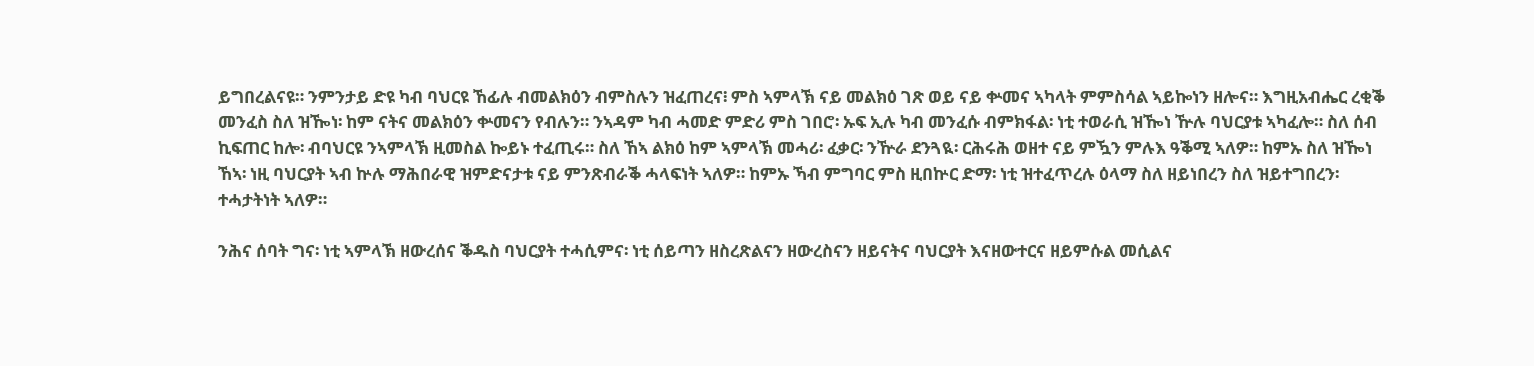ይግበረልናዩ። ንምንታይ ድዩ ካብ ባህርዩ ኸፊሉ ብመልክዕን ብምስሉን ዝፈጠረና፧ ምስ ኣምላኽ ናይ መልክዕ ገጽ ወይ ናይ ቍመና ኣካላት ምምስሳል ኣይኰነን ዘሎና። እግዚአብሔር ረቂቕ መንፈስ ስለ ዝዀነ፡ ከም ናትና መልክዕን ቍመናን የብሉን። ንኣዳም ካብ ሓመድ ምድሪ ምስ ገበሮ፡ ኡፍ ኢሉ ካብ መንፈሱ ብምክፋል፡ ነቲ ተወራሲ ዝዀነ ዅሉ ባህርያቱ ኣካፈሎ። ስለ ሰብ ኪፍጠር ከሎ፡ ብባህርዩ ንኣምላኽ ዚመስል ኰይኑ ተፈጢሩ። ስለ ኸኣ ልክዕ ከም ኣምላኽ መሓሪ፡ ፈቃር፡ ንዅራ ደንጓዪ፡ ርሕሩሕ ወዘተ ናይ ምዃን ምሉእ ዓቕሚ ኣለዎ። ከምኡ ስለ ዝዀነ ኸኣ፡ ነዚ ባህርያት ኣብ ኵሉ ማሕበራዊ ዝምድናታቱ ናይ ምንጽብራቕ ሓላፍነት ኣለዎ። ከምኡ ኻብ ምግባር ምስ ዚበኵር ድማ፡ ነቲ ዝተፈጥረሉ ዕላማ ስለ ዘይነበረን ስለ ዝይተግበረን፡ ተሓታትነት ኣለዎ።

ንሕና ሰባት ግና፡ ነቲ ኣምላኽ ዘውረሰና ቕዱስ ባህርያት ተሓሲምና፡ ነቲ ሰይጣን ዘስረጽልናን ዘውረስናን ዘይናትና ባህርያት እናዘውተርና ዘይምሱል መሲልና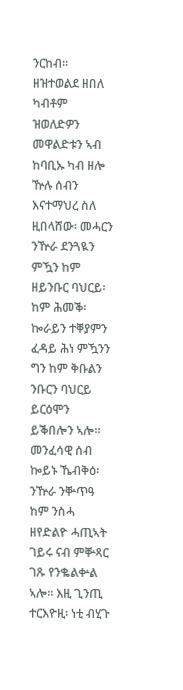ንርከብ። ዘዝተወልደ ዘበለ ካብቶም ዝወለድዎን መዋልድቱን ኣብ ከባቢኡ ካብ ዘሎ ዅሉ ሰብን እናተማህረ ስለ ዚበላሸው፡ መሓርን ንዅራ ደንጓዪን ምዃን ከም ዘይንቡር ባህርይ፡ ከም ሕመቕ፡ ኰራይን ተቐያምን ፈዳይ ሕነ ምዃንን ግን ከም ቅቡልን ንቡርን ባህርይ ይርዕሞን ይቕበሎን ኣሎ። መንፈሳዊ ሰብ ኰይኑ ኼብቅዕ፡ ንዅራ ንቝጥዓ ከም ንስሓ ዘየድልዮ ሓጢኣት ገይሩ ናብ ምቝጻር ገጹ የንቈልቍል ኣሎ። እዚ ጊንጢ ተርእዮዚ፡ ነቲ ብሂጉ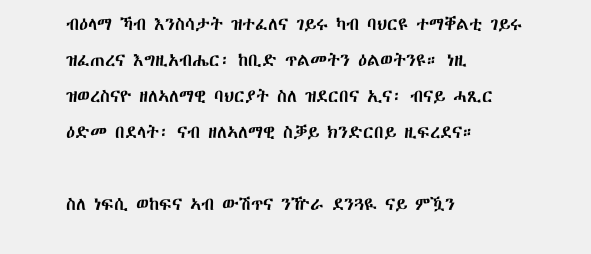ብዕላማ ኻብ እንስሳታት ዝተፈለና ገይሩ ካብ ባህርዩ ተማቐልቲ ገይሩ ዝፈጠረና እግዚአብሔር፡ ከቢድ ጥልመትን ዕልወትንዩ። ነዚ ዝወረስናዮ ዘለኣለማዊ ባህርያት ስለ ዝደርበና ኢና፡ ብናይ ሓጺር ዕድመ በደላት፡ ናብ ዘለኣለማዊ ስቓይ ክንድርበይ ዚፍረደና።

ስለ ነፍሲ ወከፍና ኣብ ውሽጥና ንዅራ ደንጓዪ ናይ ምዃን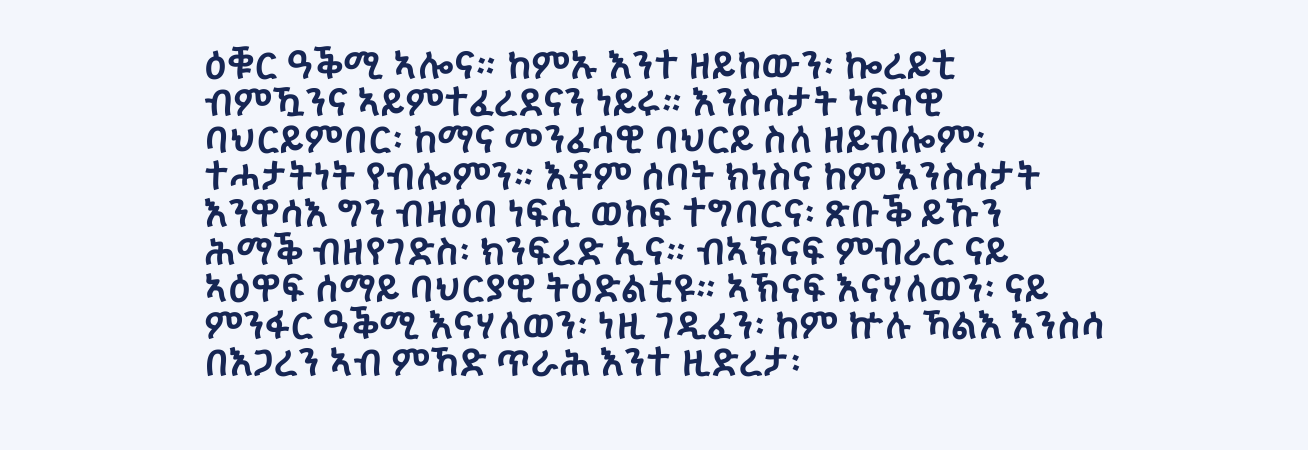ዕቑር ዓቕሚ ኣሎና። ከምኡ እንተ ዘይከውን፡ ኰረይቲ ብምዃንና ኣይምተፈረደናን ነይሩ። እንስሳታት ነፍሳዊ ባህርይምበር፡ ከማና መንፈሳዊ ባህርይ ስለ ዘይብሎም፡ ተሓታትነት የብሎምን። እቶም ሰባት ክነስና ከም እንስሳታት እንዋሳእ ግን ብዛዕባ ነፍሲ ወከፍ ተግባርና፡ ጽቡቕ ይኹን ሕማቕ ብዘየገድስ፡ ክንፍረድ ኢና። ብኣኽናፍ ምብራር ናይ ኣዕዋፍ ሰማይ ባህርያዊ ትዕድልቲዩ። ኣኽናፍ እናሃለወን፡ ናይ ምንፋር ዓቕሚ እናሃለወን፡ ነዚ ገዲፈን፡ ከም ኵሉ ኻልእ እንስሳ በእጋረን ኣብ ምኻድ ጥራሕ እንተ ዚድረታ፡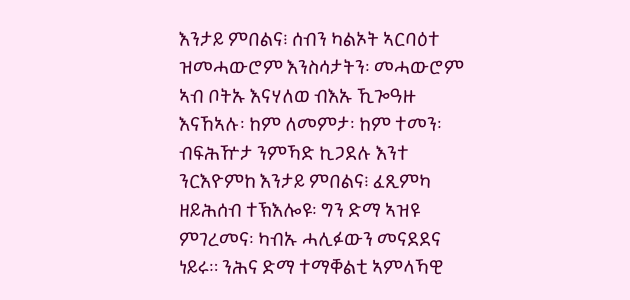እንታይ ምበልና፧ ሰብን ካልኦት ኣርባዕተ ዝመሓውሮም እንስሳታትን፡ መሓውሮም ኣብ ቦትኡ እናሃለወ ብእኡ ኺጐዓዙ እናኸኣሉ፡ ከም ለመምታ፡ ከም ተመን፡ ብፍሕዅታ ንምኻድ ኪጋደሉ እንተ ንርእዮምከ እንታይ ምበልና፧ ፈጺምካ ዘይሕሰብ ተኽእሎዩ፡ ግን ድማ ኣዝዩ ምገረመና፡ ካብኡ ሓሊፉውን መናደደና ነይሩ። ንሕና ድማ ተማቐልቲ ኣምላኻዊ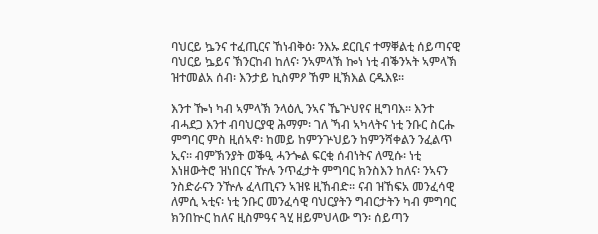ባህርይ ኴንና ተፈጢርና ኸነብቅዕ፡ ንእኡ ደርቢና ተማቐልቲ ሰይጣናዊ ባህርይ ኴይና ኽንርከብ ከለና፡ ንኣምላኽ ኰነ ነቲ ብቕንኣት ኣምላኽ ዝተመልአ ሰብ፡ እንታይ ኪስምዖ ኸም ዚኽእል ርዱእዩ።

እንተ ዀነ ካብ ኣምላኽ ንላዕሊ ንኣና ኼጕህየና ዚግባእ። እንተ ብሓደጋ እንተ ብባህርያዊ ሕማም፡ ገለ ኻብ ኣካላትና ነቲ ንቡር ስርሑ ምግባር ምስ ዚሰኣኖ፡ ከመይ ከምንጕህይን ከምንሻቀልን ንፈልጥ ኢና። ብምኽንያት ወቕዒ ሓንጐል ፍርቂ ሰብነትና ለሚሱ፡ ነቲ እነዘውትሮ ዝነበርና ዅሉ ንጥፈታት ምግባር ክንስእን ከለና፡ ንኣናን ንስድራናን ንዅሉ ፈላጢናን ኣዝዩ ዚኸብድ። ናብ ዝኸፍአ መንፈሳዊ ለምሲ ኣቲና፡ ነቲ ንቡር መንፈሳዊ ባህርያትን ግብርታትን ካብ ምግባር ክንበኵር ከለና ዚስምዓና ጓሂ ዘይምህላው ግን፡ ሰይጣን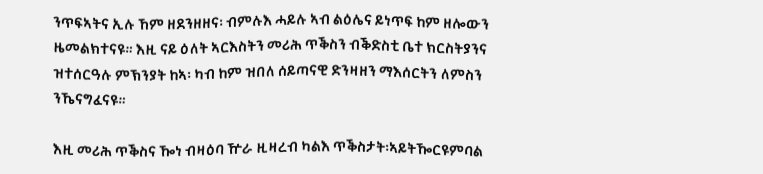ንጥፍኣትና ኢሉ ኸም ዘደንዘዘና፡ ብምሉእ ሓይሉ ኣብ ልዕሌና ይነጥፍ ከም ዘሎውን ዜመልክተናዩ። እዚ ናይ ዕለት ኣርእስትን መሪሕ ጥቕስን ብቕድስቲ ቤተ ክርስትያንና ዝተሰርዓሉ ምኽንያት ከኣ፡ ካብ ከም ዝበለ ሰይጣናዊ ድንዛዘን ማእሰርትን ለምስን ንኼናግፈናዩ።

እዚ መሪሕ ጥቕስና ዀነ ብዛዕባ ዅራ ዚዛረብ ካልእ ጥቕስታት፡ኣይትዀርዩምባል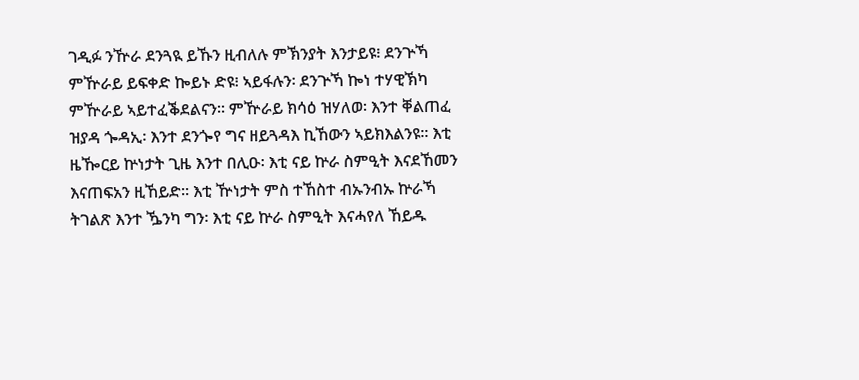ገዲፉ ንዅራ ደንጓዪ ይኹን ዚብለሉ ምኽንያት እንታይዩ፧ ደንጕኻ ምዅራይ ይፍቀድ ኰይኑ ድዩ፧ ኣይፋሉን፡ ደንጕኻ ኰነ ተሃዊኽካ ምዅራይ ኣይተፈቕደልናን። ምዅራይ ክሳዕ ዝሃለወ፡ እንተ ቐልጠፈ ዝያዳ ጐዳኢ፡ እንተ ደንጐየ ግና ዘይጓዳእ ኪኸውን ኣይክእልንዩ። እቲ ዜዀርይ ኵነታት ጊዜ እንተ በሊዑ፡ እቲ ናይ ኵራ ስምዒት እናደኸመን እናጠፍአን ዚኸይድ። እቲ ዅነታት ምስ ተኸስተ ብኡንብኡ ኵራኻ ትገልጽ እንተ ዄንካ ግን፡ እቲ ናይ ኵራ ስምዒት እናሓየለ ኸይዱ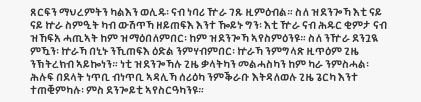ጸርፍን ማህረምትን ካልእን ወሊዱ፡ ናብ ነባሪ ዅራ ገጹ ዚምዕብል። ስለ ዝደንጐኻ እቲ ናይ ናይ ኵራ ስምዒት ካብ ውሽጥኻ ዘይጠፍእ እንተ ዀይኑ ግን፡ እቲ ዅራ ናብ ሕዱር ቂምታ ናብ ዝኸፍአ ሓጢኣት ከም ዝማዕበለምበር፡ ከም ዝደንጐኻ ኣየስምዕንዩ። ስለ ንዅራ ደንጓዪ ምዃን፡ ኵራኻ በኒኑ ንኺጠፍእ ዕድል ንምሃብምበር፡ ኵራኻ ንምግላጽ ዚጥዕም ጊዜ ንኽትረክብ ኣይኰነን። ነቲ ዝደንጐኻሉ ጊዜ ቃላትካን መልሓስካን ከም ካራ ንምስሓል፡ ሕሉፍ በደላት ነጥቢ ብነጥቢ ኣዳሊኻ ሰሪዕካ ንምቕራቡ እትዳለወሉ ጊዜ ጌርካ እንተ ተጠቒምካሉ፡ ምስ ደንጐይቲ ኣየስርዓካንዩ።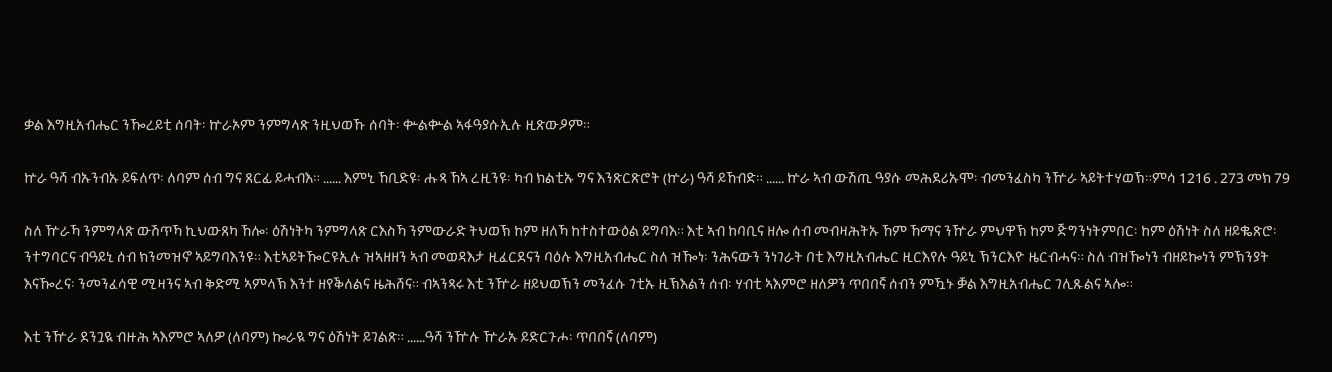ቃል እግዚአብሔር ንዀረይቲ ሰባት፡ ኵራኦም ንምግላጽ ንዚህወኹ ሰባት፡ ቍልቍል ኣፋዓያሱኢሉ ዚጽውዖም።

ኵራ ዓሻ ብኡንብኡ ይፍለጥ፡ ለባም ሰብ ግና ጸርፊ ይሓብእ። ...... እምኒ ኸቢድዩ፡ ሑጻ ኸኣ ረዚንዩ፡ ካብ ክልቲኡ ግና እንጽርጽሮት (ኵራ) ዓሻ ይኸብድ። ...... ኵራ ኣብ ውሽጢ ዓያሱ መሕደሪኡሞ፡ ብመንፈስካ ንዅራ ኣይትተሃወኽ።ምሳ 1216 . 273 መክ 79

ስለ ዅራኻ ንምግላጽ ውሽጥኻ ኪህውጸካ ኸሎ፡ ዕሽነትካ ንምግላጽ ርእስኻ ንምውራድ ትህወኽ ከም ዘለኻ ከተስተውዕል ይግባእ። እቲ ኣብ ከባቢና ዘሎ ሰብ መብዛሕትኡ ኸም ኸማና ንዅራ ምህዋኽ ከም ጅግንነትምበር፡ ከም ዕሽነት ስለ ዘይቈጽሮ፡ ንተግባርና ብዓይኒ ሰብ ክንመዝኖ ኣይግባእንዩ። እቲኣይትዀርዩኢሉ ዝኣዘዘን ኣብ መወዳእታ ዚፈርደናን ባዕሉ እግዚአብሔር ስለ ዝዀነ፡ ንሕናውን ንነገራት በቲ እግዚአብሔር ዚርእየሉ ዓይኒ ኽንርእዮ ዜርብሓና። ስለ ብዝዀነን ብዘይኰነን ምኽንያት እናዀረና፡ ንመንፈሳዊ ሚዛንና ኣብ ቅድሚ ኣምላኽ እንተ ዘየቕለልና ዜሕሸና። ብኣንጻሩ እቲ ንዅራ ዘይህወኽን መንፈሱ ገቲኡ ዚኽእልን ሰብ፡ ሃብቲ ኣእምሮ ዘለዎን ጥበበኛ ሰብን ምዃኑ ቓል እግዚአብሔር ገሊጹልና ኣሎ።

እቲ ንዅራ ደንጓዪ ብዙሕ ኣእምሮ ኣለዎ (ለባም) ኰራዪ ግና ዕሽነት ይገልጽ። ......ዓሻ ንዅሉ ዅራኡ ይድርጉሖ፡ ጥበበኛ (ለባም)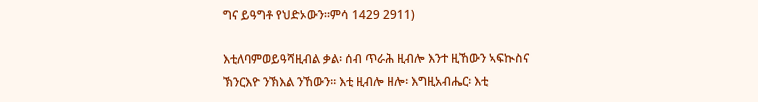ግና ይዓግቶ የህድኦውን።ምሳ 1429 2911)

እቲለባምወይዓሻዚብል ቃል፡ ሰብ ጥራሕ ዚብሎ እንተ ዚኸውን ኣፍኲስና ኽንርእዮ ንኽእል ንኸውን። እቲ ዚብሎ ዘሎ፡ እግዚአብሔር፡ እቲ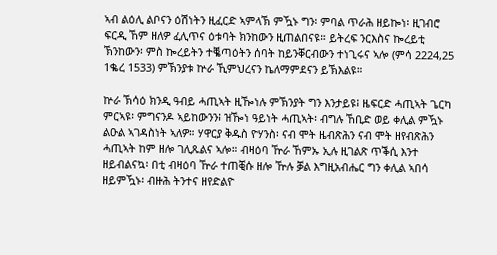ኣብ ልዕሊ ልቦናን ዕሽነትን ዚፈርድ ኣምላኽ ምዃኑ ግን፡ ምባል ጥራሕ ዘይኰነ፡ ዚገብሮ ፍርዲ ኸም ዘለዎ ፈሊጥና ዕቱባት ክንከውን ዚጠልበናዩ። ይትረፍ ንርእስና ኰረይቲ ኽንከውን፡ ምስ ኰረይትን ተቘጣዕትን ሰባት ከይንቐርብውን ተነጊሩና ኣሎ (ምሳ 2224,25 1ቈረ 1533) ምኽንያቱ ኵራ ኺምህረናን ኬለማምደናን ይኽእልዩ።

ኵራ ኽሳዕ ክንዲ ዓብይ ሓጢኣት ዚዀነሉ ምኽንያት ግን እንታይዩ፧ ዜፍርድ ሓጢኣት ጌርካ ምርኣዩ፡ ምግናንዶ ኣይከውንን፧ ዝዀነ ዓይነት ሓጢኣት፡ ብግሉ ኸቢድ ወይ ቀሊል ምዃኑ ልዑል ኣገዳስነት ኣለዎ። ሃዋርያ ቅዱስ ዮሃንስ፡ ናብ ሞት ዜብጽሕን ናብ ሞት ዘየብጽሕን ሓጢኣት ከም ዘሎ ገሊጹልና ኣሎ። ብዛዕባ ዅራ ኸምኡ ኢሉ ዚገልጽ ጥቕሲ እንተ ዘይብልናኳ፡ በቲ ብዛዕባ ዅራ ተጠቒሱ ዘሎ ዅሉ ቓል እግዚአብሔር ግን ቀሊል ኣበሳ ዘይምዃኑ፡ ብዙሕ ትንተና ዘየድልዮ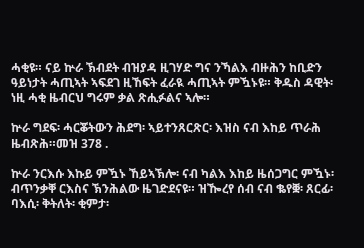ሓቂዩ። ናይ ኵራ ኽብደት ብዝያዳ ዚገሃድ ግና ንኻልእ ብዙሕን ከቢድን ዓይነታት ሓጢኣት ኣፍደገ ዚኸፍት ፈራዪ ሓጢኣት ምዃኑዩ። ቅዱስ ዳዊት፡ ነዚ ሓቂ ዜብርህ ግሩም ቃል ጽሒፉልና ኣሎ።

ኵራ ግደፍ፡ ሓርቖትውን ሕደግ፡ ኣይተንጸርጽር፡ እዝስ ናብ እከይ ጥራሕ ዜብጽሕ።መዝ 378 .

ኵራ ንርእሱ እኩይ ምዃኑ ኸይኣኽሎ፡ ናብ ካልእ እከይ ዜሰጋግር ምዃኑ፡ ብጥንቃቐ ርእስና ኽንሕልው ዜገድደናዩ። ዝዀረየ ሰብ ናብ ቈየቛ፡ ጸርፊ፡ ባእሲ፡ ቅትለት፡ ቂምታ፡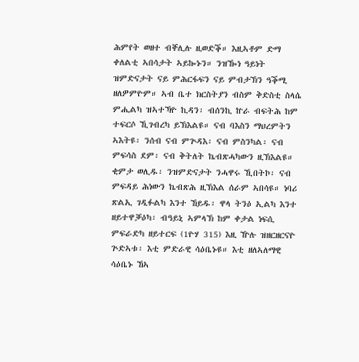ሕምየት ወዘተ ብቐሊሉ ዚወድቕ። እዚኣቶም ድማ ቀለልቲ ኣበሳታት ኣይኰኑን። ንዝዀነ ዓይነት ዝምድናታት ናይ ምሕርፋፍን ናይ ምብታኽን ዓቕሚ ዘለዎምዮም። ኣብ ቤተ ክርስትያን ብስም ቅድስቲ ስላሴ ምሒልካ ዝኣተኻዮ ኪዳን፡ ብሰንኪ ኵራ ብፍትሕ ከም ተፍርሶ ኺገብረካ ይኽእልዩ። ናብ ባእስን ማህረምትን ኣእትዩ፡ ንሰብ ናብ ምጕዳእ፡ ናብ ምስንካል፡ ናብ ምፍሳስ ደም፡ ናብ ቅትለት ኬብጽሓካውን ዚኽእልዩ። ቂምታ ወሊዱ፡ ንዝምድናታት ንሓዋሩ ኺበትኮ፡ ናብ ምፍዳይ ሕነውን ኬብጽሕ ዚኽእል ሰራም ኣበሳዩ። ነባሪ ጽልኢ ገዲፉልካ እንተ ኸይዱ፡ ዋላ ትንዕ ኢልካ እንተ ዘይተዋቓዕካ፡ ብዓይኒ ኣምላኽ ከም ቀታል ነፍሲ ምፍራድካ ዘይተርፍ (1ዮሃ 315) እዚ ዅሉ ዝዘርዘርናዮ ጕድኣቱ፡ እቲ ምድራዊ ሳዕቤኑዩ። እቲ ዘለኣለማዊ ሳዕቤኑ ኸኣ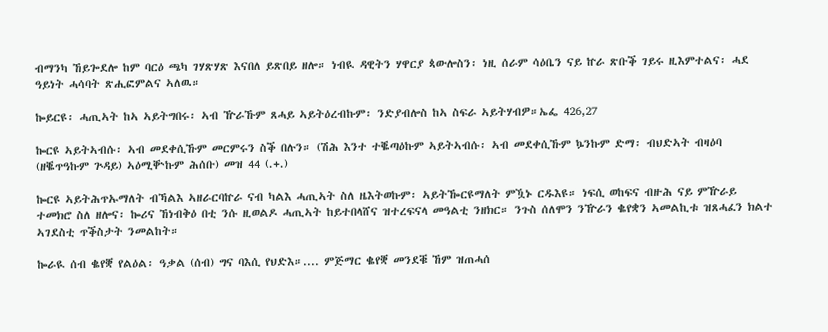ብማንካ ኸይጐደሎ ከም ባርዕ ጫካ ገሃጽሃጽ እናበለ ይጽበይ ዘሎ። ነብዪ ዳዊትን ሃዋርያ ጳውሎስን፡ ነዚ ሰራም ሳዕቤን ናይ ኵራ ጽቡቕ ገይሩ ዚእምተልና፡ ሓደ ዓይነት ሓሳባት ጽሒፎምልና ኣለዉ።

ኰይርዩ፡ ሓጢኣት ከኣ ኣይትግበሩ፡ ኣብ ዅራኹም ጸሓይ ኣይትዕረብኩም፡ ንድያብሎስ ከኣ ስፍራ ኣይትሃብዎ።ኤፌ 426,27

ኰርዩ ኣይትኣብሱ፡ ኣብ መደቀሲኹም መርምሩን ስቕ በሉን። (ሽሕ እንተ ተቘጣዕኩም ኣይትኣብሱ፡ ኣብ መደቀሲኹም ኴንኩም ድማ፡ ብህድኣት ብዛዕባ (ዘቘጥዓኩም ጕዳይ) ኣዕሚቝኩም ሕሰቡ) መዝ 44 (.+.)

ኰርዩ ኣይትሕጥኡማለት ብኻልእ ኣዘራርባኵራ ናብ ካልእ ሓጢኣት ስለ ዜእትወኩም፡ ኣይትዀርዩማለት ምዃኑ ርዱእዩ። ነፍሲ ወከፍና ብዙሕ ናይ ምዅራይ ተመክሮ ስለ ዘሎና፡ ኰሪና ኸነብቅዕ በቲ ንሱ ዚወልዶ ሓጢኣት ከይተበላሸና ዝተረፍናላ መዓልቲ ንዘክር። ንጉስ ሰለሞን ንዅራን ቈየቋን ኣመልኪቱ ዝጸሓፈን ክልተ ኣገደስቲ ጥቕስታት ንመልከት።

ኰራዪ ሰብ ቈየቛ የልዕል፡ ዓቃል (ሰብ) ግና ባእሲ የህድእ።.... ምጅማር ቈየቛ መንደቑ ኸም ዝጠሓሰ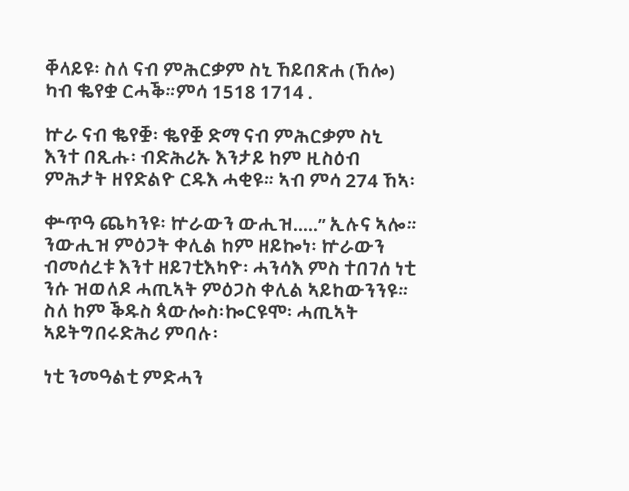ቐላይዩ፡ ስለ ናብ ምሕርቃም ስኒ ኸይበጽሐ (ኸሎ) ካብ ቈየቋ ርሓቕ።ምሳ 1518 1714 .

ኵራ ናብ ቈየቛ፡ ቈየቛ ድማ ናብ ምሕርቃም ስኒ እንተ በጺሑ፡ ብድሕሪኡ እንታይ ከም ዚስዕብ ምሕታት ዘየድልዮ ርዱእ ሓቂዩ። ኣብ ምሳ 274 ኸኣ፡

ቍጥዓ ጨካንዩ፡ ኵራውን ውሒዝ.....” ኢሉና ኣሎ። ንውሒዝ ምዕጋት ቀሊል ከም ዘይኰነ፡ ኵራውን ብመሰረቱ እንተ ዘይገቲእካዮ፡ ሓንሳእ ምስ ተበገሰ ነቲ ንሱ ዝወለዶ ሓጢኣት ምዕጋስ ቀሊል ኣይከውንንዩ። ስለ ከም ቕዱስ ጳውሎስ፡ኰርዩሞ፡ ሓጢኣት ኣይትግበሩድሕሪ ምባሉ፡

ነቲ ንመዓልቲ ምድሓን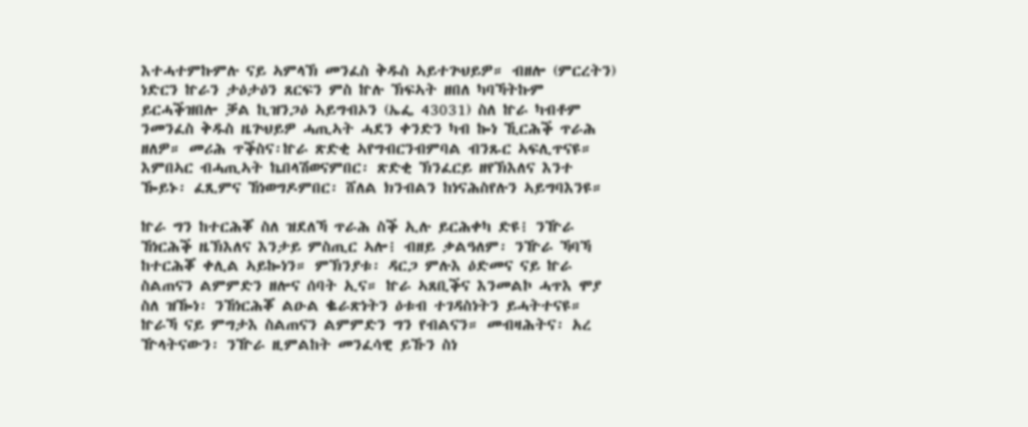እተሓተምኩምሉ ናይ ኣምላኽ መንፈስ ቅዱስ ኣይተጕህይዎ። ብዘሎ (ምርረትን) ነድርን ኵራን ታዕታዕን ጸርፍን ምስ ኵሉ ኽፍኣት ዘበለ ካባኻትኩም ይርሓቕዝበሎ ቓል ኪዝንጋዕ ኣይግብኦን (ኤፌ 43031) ስለ ኵራ ካብቶም ንመንፈስ ቅዱስ ዜጕህይዎ ሓጢኣት ሓደን ቀንድን ካብ ኰነ ኺርሕቕ ጥራሕ ዘለዎ። መሪሕ ጥቕስና፡ኵራ ጽድቂ ኣየግብርንብምባል ብንጹር ኣፍሊጥናዩ። እምበኣር ብሓጢኣት ኬበላሽወናምበር፡ ጽድቂ ኽንፈርይ ዘየኽእለና እንተ ዀይኑ፡ ፈጺምና ኸነወግዶምበር፡ ሸለል ክንብልን ከነናሕስየሉን ኣይግባእንዩ።

ኵራ ግን ከተርሕቖ ስለ ዝደለኻ ጥራሕ ስቕ ኢሉ ይርሕቀካ ድዩ፧ ንዅራ ኸነርሕቕ ዜኽእለና እንታይ ምስጢር ኣሎ፧ ብዘይ ቃልዓለም፡ ንዅራ ኻባኻ ከተርሕቖ ቀሊል ኣይኰነን። ምኽንያቱ፡ ዳርጋ ምሉእ ዕድመና ናይ ኵራ ስልጠናን ልምምድን ዘሎና ሰባት ኢና። ኵራ ኣጸቢቕና እንመልኮ ሓጥእ ሞያ ስለ ዝዀነ፡ ንኸነርሕቖ ልዑል ቈራጽነትን ዕቱብ ተገዳስነትን ይሓትተናዩ። ኵራኻ ናይ ምግታእ ስልጠናን ልምምድን ግን የብልናን። መብዛሕትና፡ አረ ዅላትናውን፡ ንዅራ ዚምልከት መንፈሳዊ ይኹን ስነ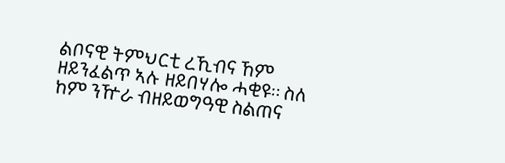ልቦናዊ ትምህርቲ ረኺብና ኸም ዘይንፈልጥ ኣሉ ዘይበሃሎ ሓቂዩ። ስለ ከም ንዅራ ብዘይወግዓዊ ስልጠና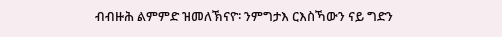ብብዙሕ ልምምድ ዝመለኽናዮ፡ ንምግታእ ርእስኻውን ናይ ግድን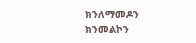ክንለማመዶን ክንመልኮን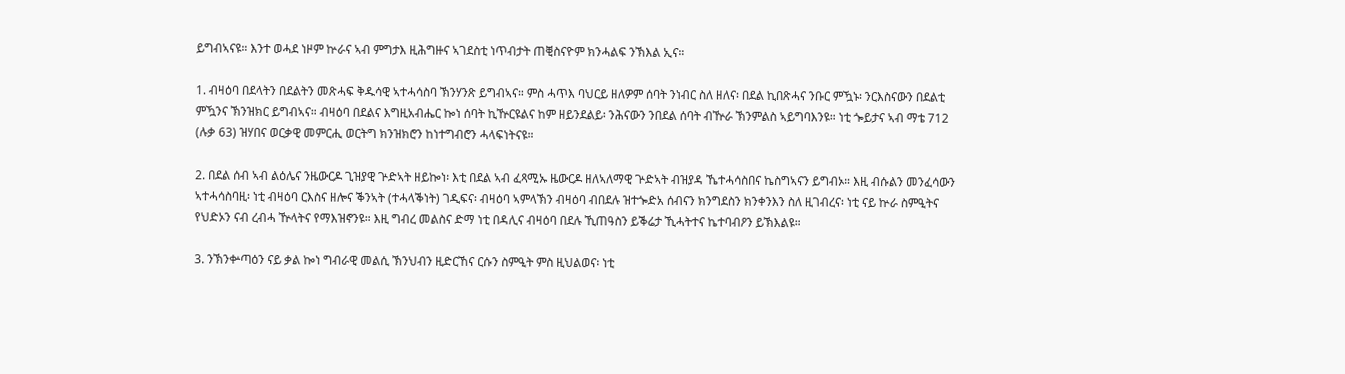ይግብኣናዩ። እንተ ወሓደ ነዞም ኵራና ኣብ ምግታእ ዚሕግዙና ኣገደስቲ ነጥብታት ጠቒስናዮም ክንሓልፍ ንኽእል ኢና።

1. ብዛዕባ በደላትን በደልትን መጽሓፍ ቅዱሳዊ ኣተሓሳስባ ኽንሃንጽ ይግብኣና። ምስ ሓጥእ ባህርይ ዘለዎም ሰባት ንነብር ስለ ዘለና፡ በደል ኪበጽሓና ንቡር ምዃኑ፡ ንርእስናውን በደልቲ ምዃንና ኽንዝክር ይግብኣና። ብዛዕባ በደልና እግዚአብሔር ኰነ ሰባት ኪዅርዩልና ከም ዘይንደልይ፡ ንሕናውን ንበደል ሰባት ብዅራ ኽንምልስ ኣይግባእንዩ። ነቲ ጐይታና ኣብ ማቴ 712 (ሉቃ 63) ዝሃበና ወርቃዊ መምርሒ ወርትግ ክንዝክሮን ከነተግብሮን ሓላፍነትናዩ።

2. በደል ሰብ ኣብ ልዕሌና ንዜውርዶ ጊዝያዊ ጕድኣት ዘይኰነ፡ እቲ በደል ኣብ ፈጻሚኡ ዜውርዶ ዘለኣለማዊ ጕድኣት ብዝያዳ ኼተሓሳስበና ኬስግኣናን ይግብኦ። እዚ ብሱልን መንፈሳውን ኣተሓሳስባዚ፡ ነቲ ብዛዕባ ርእስና ዘሎና ቕንኣት (ተሓላቕነት) ገዲፍና፡ ብዛዕባ ኣምላኽን ብዛዕባ ብበደሉ ዝተጐድአ ሰብናን ክንግደስን ክንቀንእን ስለ ዚገብረና፡ ነቲ ናይ ኵራ ስምዒትና የህድኦን ናብ ረብሓ ዅላትና የማእዝኖንዩ። እዚ ግብረ መልስና ድማ ነቲ በዳሊና ብዛዕባ በደሉ ኺጠዓስን ይቕሬታ ኺሓትተና ኬተባብዖን ይኽእልዩ።

3. ንኽንቍጣዕን ናይ ቃል ኰነ ግብራዊ መልሲ ኽንህብን ዚድርኸና ርሱን ስምዒት ምስ ዚህልወና፡ ነቲ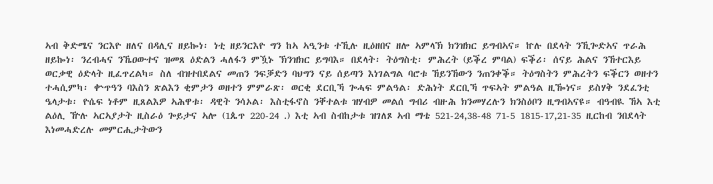ኣብ ቅድሜና ንርእዮ ዘለና በዳሊና ዘይኰነ፡ ነቲ ዘይንርእዮ ግን ከኣ ኣዒንቱ ተኺሉ ዚዕዘበና ዘሎ ኣምላኽ ክንዝክር ይግብኣና። ኵሉ በደላት ንኺጐድኣና ጥራሕ ዘይኰነ፡ ንረብሓና ንኼዐውተና ዝመጸ ዕድልን ሓለፋን ምዃኑ ኽንዝክር ይግባእ። በደላት፡ ትዕግስቲ፡ ምሕረት (ይቕረ ምባል) ፍቕሪ፡ ሰናይ ሕልና ንኸተርእይ ወርቃዊ ዕድላት ዚፈጥረልካ። ስለ ብዝተበደልና መጠን ንፍቓድን ባህግን ናይ ሰይጣን እነገልግል ባሮቱ ኸይንኸውን ንጠንቀቕ። ትዕግስትን ምሕረትን ፍቕርን ወዘተን ተሓሲምካ፡ ቍጥዓን ባእስን ጽልእን ቂምታን ወዘተን ምምራጽ፡ ወርቂ ደርቢኻ ጐሓፍ ምልዓል፡ ድሕነት ደርቢኻ ጥፍኣት ምልዓል ዚዀነና። ይስሃቅ ንደፈንቲ ዔላታቱ፡ ዮሴፍ ነቶም ዚጸልእዎ ኣሕዋቱ፡ ዳዊት ንሳኦል፡ እስቲፋኖስ ንቐተልቱ ዝሃብዎ መልሰ ግብሪ ብዙሕ ክንመሃረሉን ክንስዕቦን ዚግብኣናዩ። ብዓብዪ ኸኣ እቲ ልዕሊ ዅሉ ኣርኣያታት ዚስራዕ ጐይታና ኣሎ (1ጴጥ 220-24 .) እቲ ኣብ ስብከታቱ ዝገለጾ ኣብ ማቴ 521-24,38-48 71-5 1815-17,21-35 ዚርከብ ንበደላት እነመሓድረሉ መምርሒታትውን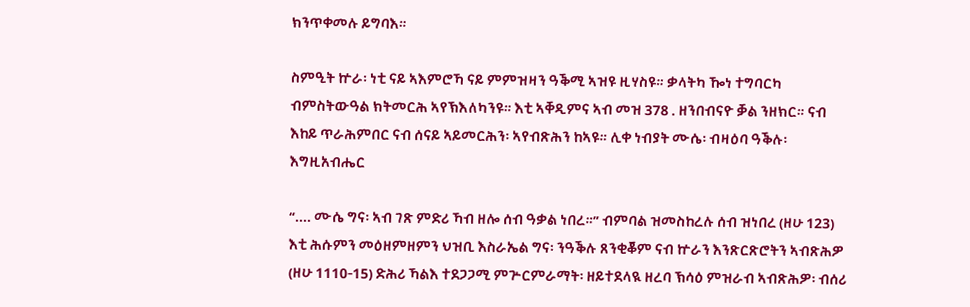ክንጥቀመሉ ይግባእ።

ስምዒት ኵራ፡ ነቲ ናይ ኣእምሮኻ ናይ ምምዝዛን ዓቕሚ ኣዝዩ ዚሃስዩ። ቃላትካ ዀነ ተግባርካ ብምስትውዓል ክትመርሕ ኣየኽእለካንዩ። እቲ ኣቐዲምና ኣብ መዝ 378 . ዘንበብናዮ ቓል ንዘክር። ናብ እከይ ጥራሕምበር ናብ ሰናይ ኣይመርሕን፡ ኣየብጽሕን ከኣዩ። ሊቀ ነብያት ሙሴ፡ ብዛዕባ ዓቕሉ፡ እግዚአብሔር

“.... ሙሴ ግና፡ ኣብ ገጽ ምድሪ ኻብ ዘሎ ሰብ ዓቃል ነበረ።” ብምባል ዝመስከረሉ ሰብ ዝነበረ (ዘሁ 123) እቲ ሕሱምን መዕዘምዘምን ህዝቢ እስራኤል ግና፡ ንዓቕሉ ጸንቂቖም ናብ ኵራን እንጽርጽሮትን ኣብጽሕዎ (ዘሁ 1110-15) ድሕሪ ኻልእ ተደጋጋሚ ምጕርምራማት፡ ዘይተደላዪ ዘረባ ኽሳዕ ምዝራብ ኣብጽሕዎ፡ ብሰሪ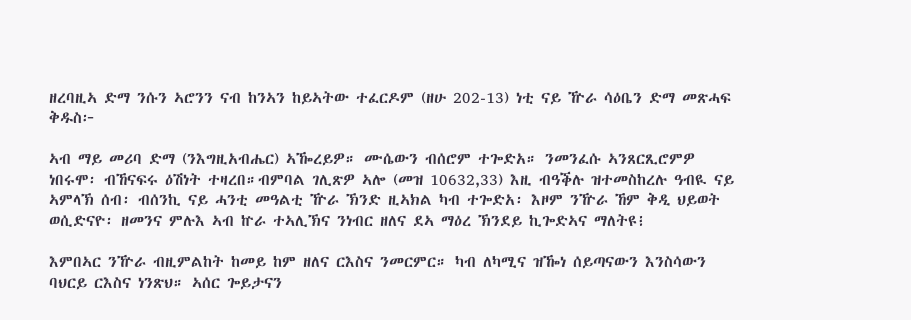ዘረባዚኣ ድማ ንሱን ኣሮንን ናብ ከንኣን ከይኣትው ተፈርዶም (ዘሁ 202-13) ነቲ ናይ ዅራ ሳዕቤን ድማ መጽሓፍ ቅዱስ፦

ኣብ ማይ መሪባ ድማ (ንእግዚአብሔር) ኣዀረይዎ። ሙሴውን ብሰሮም ተጐድአ። ንመንፈሱ ኣንጸርጺሮምዎ ነበሩሞ፡ ብኸናፍሩ ዕሽነት ተዛረበ።ብምባል ገሊጽዎ ኣሎ (መዝ 10632,33) እዚ ብዓቕሉ ዝተመስከረሉ ዓብዪ ናይ ኣምላኽ ሰብ፡ ብሰንኪ ናይ ሓንቲ መዓልቲ ዅራ ኽንድ ዚኣክል ካብ ተጐድአ፡ እዞም ንዅራ ኸም ቅዲ ህይወት ወሲድናዮ፡ ዘመንና ምሉእ ኣብ ኵራ ተኣሊኽና ንነብር ዘለና ደኣ ማዕረ ኽንደይ ኪጐድኣና ማለትዩ፧

እምበኣር ንዅራ ብዚምልከት ከመይ ከም ዘለና ርእስና ንመርምር። ካብ ለካሚና ዝዀነ ሰይጣናውን እንስሳውን ባህርይ ርእስና ነንጽህ። ኣሰር ጐይታናን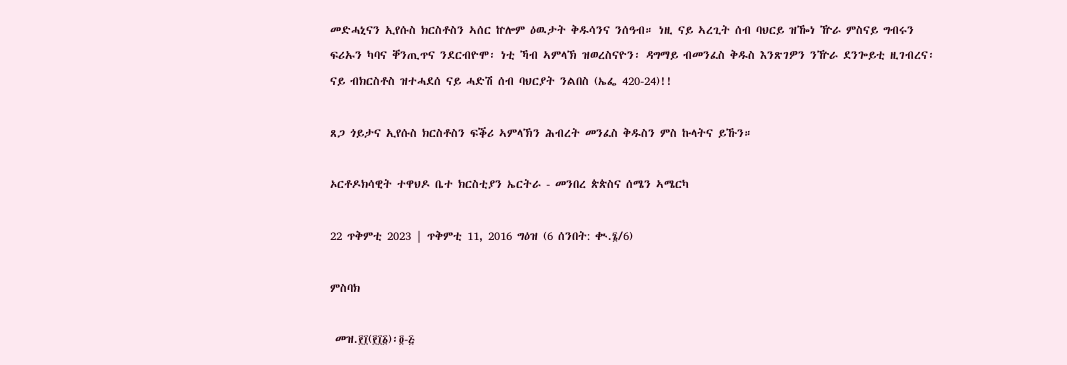መድሓኒናን ኢየሱስ ክርስቶስን ኣሰር ኵሎም ዕዉታት ቅዱሳንና ንሰዓብ። ነዚ ናይ ኣረጊት ሰብ ባህርይ ዝዀነ ዅራ ምስናይ ግብሩን ፍሪኡን ካባና ቐንጢጥና ንደርብዮሞ፡ ነቲ ኻብ ኣምላኽ ዝወረስናዮን፡ ዳግማይ ብመንፈስ ቅዱስ እንጽገዎን ንዅራ ደንጐይቲ ዚገብረና፡ ናይ ብክርስቶስ ዝተሓደሰ ናይ ሓድሽ ሰብ ባህርያት ንልበስ (ኤፌ 420-24)!!

ጸጋ ጎይታና ኢየሱስ ክርስቶስን ፍቕሪ ኣምላኽን ሕብረት መንፈስ ቅዱስን ምስ ኩላትና ይኹን።

ኦርቶዶክሳዊት ተዋህዶ ቤተ ክርስቲያን ኤርትራ - መንበረ ጵጵስና ሰሜን ኣሜርካ

22 ጥቅምቲ 2023 | ጥቅምቲ 11, 2016 ግዕዝ (6 ሰንበት: ቊ.፮/6)

ምስባክ

 መዝ.፻፲(፻፲፩)፡፬-፭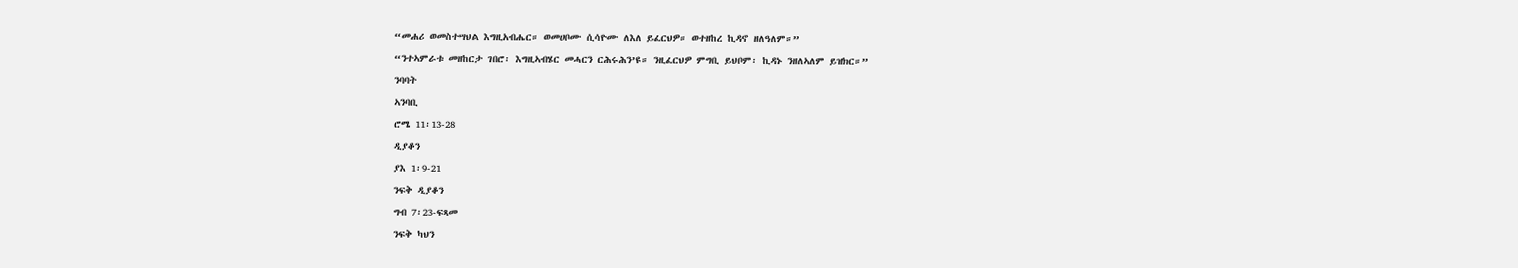“መሐሪ ወመስተሣህል እግዚአብሔር። ወመሀቦሙ ሲሳዮሙ ለእለ ይፈርህዎ። ወተዘከረ ኪዳኖ ዘለዓለም።”

“ንተኣምራቱ መዘከርታ ገበሮ፡ እግዚኣብሄር መሓርን ርሕሩሕን’ዩ። ንዚፈርህዎ ምግቢ ይህቦም፡ ኪዳኑ ንዘለኣለም ይዝክር።”

ንባባት

ኣንባቢ

ሮሜ 11፡13-28

ዲያቆን

ያእ 1፡9-21

ንፍቅ ዲያቆን

ግብ 7፡23-ፍጻመ

ንፍቅ ካህን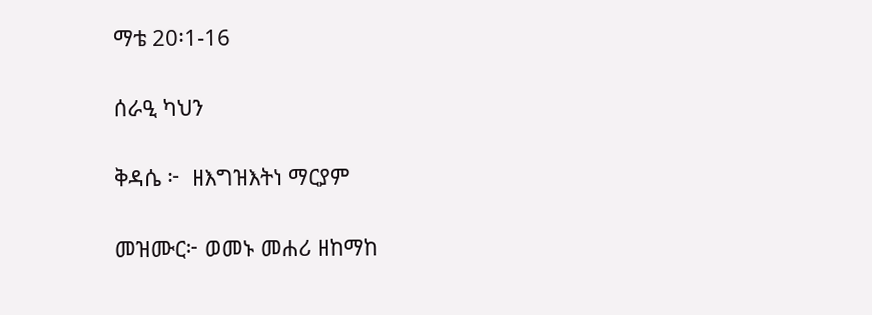ማቴ 20፡1-16

ሰራዒ ካህን

ቅዳሴ ፦  ዘእግዝእትነ ማርያም

መዝሙር፦ ወመኑ መሐሪ ዘከማከ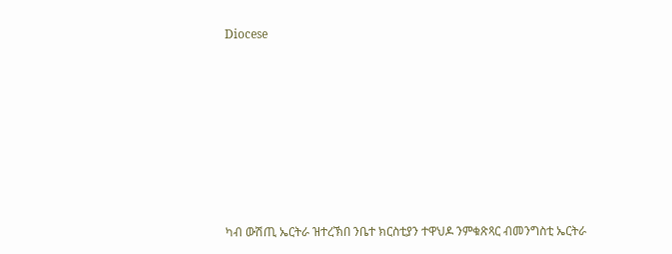Diocese










ካብ ውሽጢ ኤርትራ ዝተረኽበ ንቤተ ክርስቲያን ተዋህዶ ንምቁጽጻር ብመንግስቲ ኤርትራ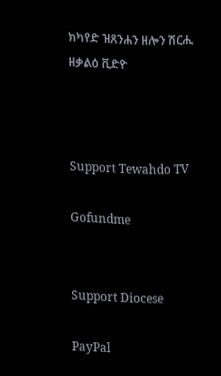ክካየድ ዝጸንሐን ዘሎን ሽርሒ ዘቃልዕ ቪድዮ



Support Tewahdo TV

Gofundme


Support Diocese

PayPal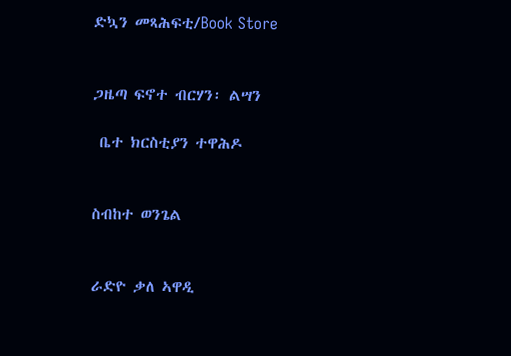ድኳን መጻሕፍቲ/Book Store


ጋዜጣ ፍኖተ ብርሃን፡ ልሣን

 ቤተ ክርስቲያን ተዋሕዶ


ስብከተ ወንጌል


ራድዮ ቃለ ኣዋዲ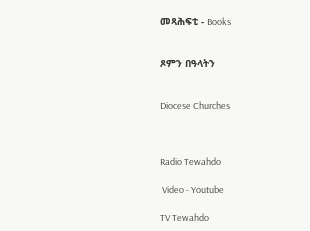መጻሕፍቲ - Books


ጾምን በዓላትን


Diocese Churches



Radio Tewahdo

 Video - Youtube

TV Tewahdo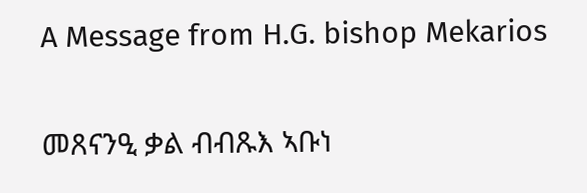A Message from H.G. bishop Mekarios

መጸናንዒ ቃል ብብጹእ ኣቡነ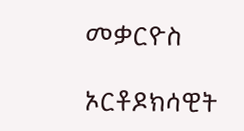መቃርዮስ

ኦርቶዶክሳዊት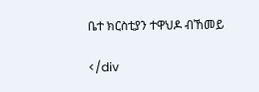ቤተ ክርስቲያን ተዋህዶ ብኸመይ

</div